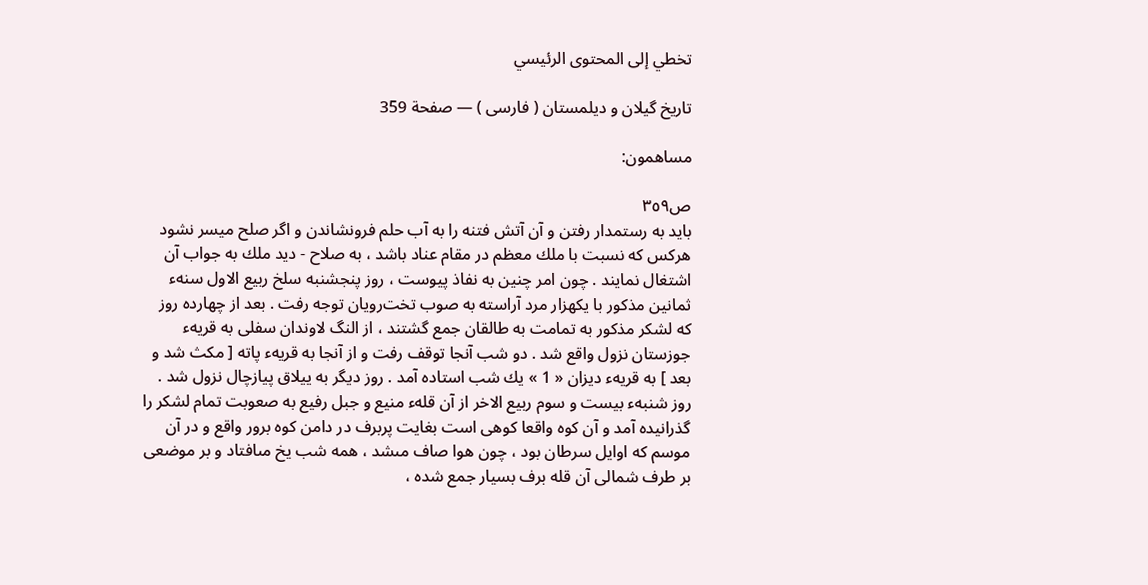تخطي إلى المحتوى الرئيسي

تاريخ گيلان و ديلمستان ( فارسى ) — صفحة 359

مساهمون:

ص٣٥٩
بايد به رستمدار رفتن و آن آتش فتنه را به آب حلم فرونشاندن و اگر صلح ميسر نشود هركس كه نسبت با ملك معظم در مقام عناد باشد ، به صلاح - ديد ملك به جواب آن اشتغال نمايند . چون امر چنين به نفاذ پيوست ، روز پنجشنبه سلخ ربيع الاول سنهء ثمانين مذكور با يكهزار مرد آراسته به صوب تخت‌رويان توجه رفت . بعد از چهارده روز كه لشكر مذكور به تمامت به طالقان جمع گشتند ، از النگ لاوندان سفلى به قريهء جوزستان نزول واقع شد . دو شب آنجا توقف رفت و از آنجا به قريهء پاته [ مكث شد و بعد ] به قريهء ديزان « 1 » يك شب استاده آمد . روز ديگر به ييلاق پيازچال نزول شد . روز شنبهء بيست و سوم ربيع الاخر از آن قلهء منيع و جبل رفيع به صعوبت تمام لشكر را گذرانيده آمد و آن كوه واقعا كوهى است بغايت پربرف در دامن كوه برور واقع و در آن موسم كه اوايل سرطان بود ، چون هوا صاف مىشد ، همه شب يخ مىافتاد و بر موضعى بر طرف شمالى آن قله برف بسيار جمع شده ،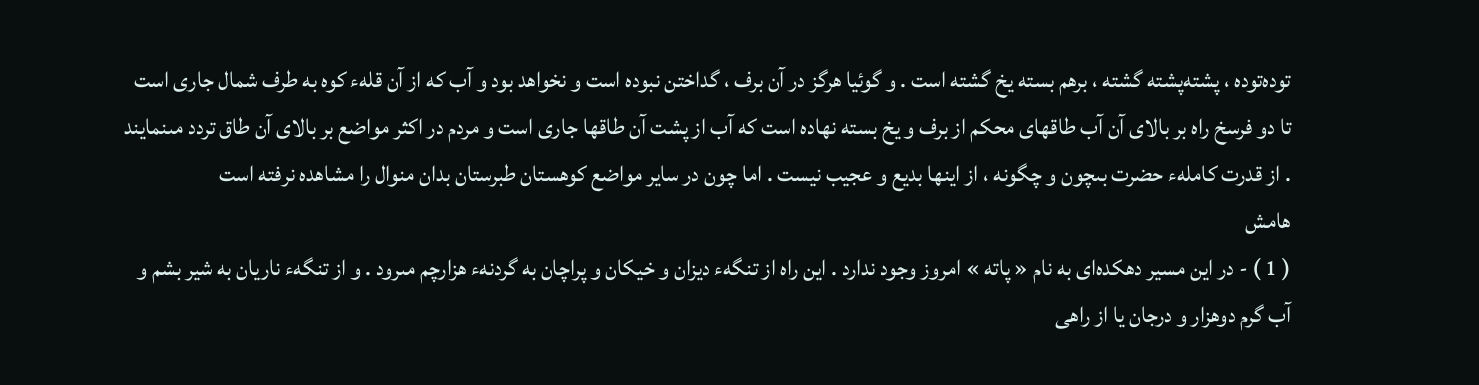توده‌توده ، پشته‌پشته گشته ، برهم بسته يخ گشته است . و گوئيا هرگز در آن برف ، گداختن نبوده است و نخواهد بود و آب كه از آن قلهء كوه به طرف شمال جارى است تا دو فرسخ راه بر بالاى آن آب طاقهاى محكم از برف و يخ بسته نهاده است كه آب از پشت آن طاقها جارى است و مردم در اكثر مواضع بر بالاى آن طاق تردد مىنمايند . از قدرت كاملهء حضرت بىچون و چگونه ، از اينها بديع و عجيب نيست . اما چون در ساير مواضع كوهستان طبرستان بدان منوال را مشاهده نرفته است
هامش
( 1 ) - در اين مسير دهكده‌اى به نام « پاته » امروز وجود ندارد . اين راه از تنگهء ديزان و خيكان و پراچان به گردنهء هزارچم مىرود . و از تنگهء ناريان به شير بشم و آب گرم دوهزار و درجان يا از راهى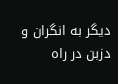ديگر به انگران و دزبن در راه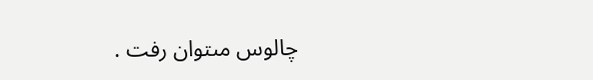چالوس مىتوان رفت .